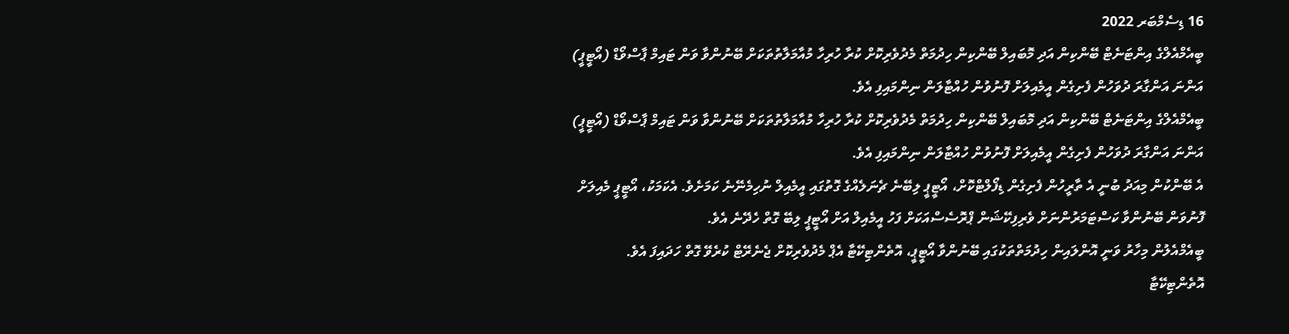16 ޑިސެމްބަރ 2022
ބީއެމްއެލްގެ އިންޓަނެޓް ބޭންކިން އަދި މޮބައިލް ބޭންކިން ހިދުމަތް މެދުވެރިކޮށް ކުރާ ހުރިހާ މުއާމަލާތުތަކަށް ބޭނުންވާ ވަން ޓައިމް ޕާސްވޯޑް (އޯޓީޕީ) އަންނަ އަންގާރަ ދުވަހުން ފެށިގެން އީމެއިލަށް ފޮނުވުން ހުއްޓާލަން ނިންމައިފި އެވެ.
ބީއެމްއެލްގެ އިންޓަނެޓް ބޭންކިން އަދި މޮބައިލް ބޭންކިން ހިދުމަތް މެދުވެރިކޮށް ކުރާ ހުރިހާ މުއާމަލާތުތަކަށް ބޭނުންވާ ވަން ޓައިމް ޕާސްވޯޑް (އޯޓީޕީ) އަންނަ އަންގާރަ ދުވަހުން ފެށިގެން އީމެއިލަށް ފޮނުވުން ހުއްޓާލަން ނިންމައިފި އެވެ.
އެ ބޭންކުން މިއަދު ބުނީ އެ ތާރީހުން ފެށިގެން ޑިފޯލްޓްކޮށް، އޯޓީޕީ ލިބޭނެ ޗެނަލެއްގެ ގޮތުގައި އީމެއިލް ނުހިމެނޭނެ ކަމަށެވެ. އެކަމަކު، އޯޓީޕީ މެއިލަށް ފޮނުވަން ބޭނުންވާ ކަސްޓަމަރުންނަށް ވެރިފިކޭޝަން ޕްރޮސެސްއަކަށް ފަހު އީމެއިލް އަށް އޯޓީޕީ ލިބޭ ގޮތް ހެދޭނެ އެވެ.
ބީއެމްއެލުން މިހާރު ވަނީ އޮންލައިން ހިދުމަތްތަކުގައި ބޭނުންވާ އޯޓީޕީ، އޮތެންޓިކޭޓާ އެޕް މެދުވެރިކޮށް ޖެނެރޭޓް ކުރެވޭ ގޮތް ހަދައިފަ އެވެ.
އޮތެންޓިކޭޓާ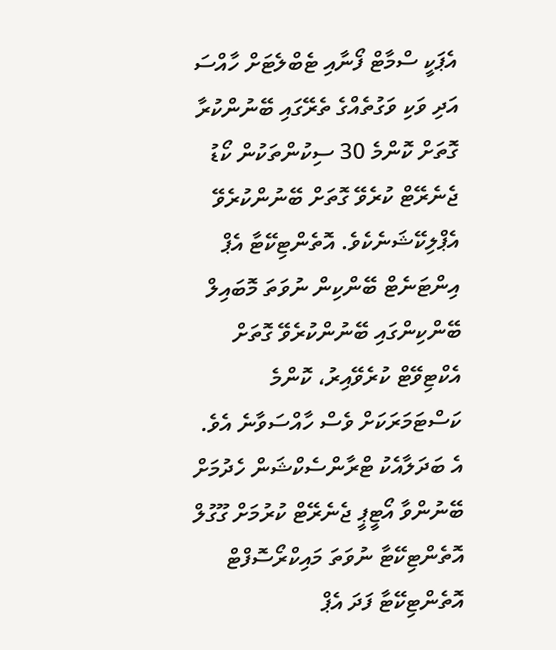އެޕަކީ ސްމާޓް ފޯނާއި ޓެބްލެޓަށް ހާއްސަ އަދި ވަކި ވަގުތެއްގެ ތެރޭގައި ބޭނުންކުރާ ގޮތަށް ކޮންމެ 30 ސިކުންތަކުން ކޯޑު ޖެނެރޭޓް ކުރެވޭ ގޮތަށް ބޭނުންކުރެވޭ އެޕްލިކޭޝަނެކެވެ. އޮތެންޓިކޭޓާ އެޕް އިންޓަނެޓް ބޭންކިން ނުވަތަ މޮބައިލް ބޭންކިންގައި ބޭނުންކުރެވޭ ގޮތަށް އެކްޓިވޭޓް ކުރެވޭއިރު، ކޮންމެ ކަސްޓަމަރަކަށް ވެސް ހާއްސަވާނެ އެވެ.
އެ ބަދަލާއެކު ޓްރާންސެކްޝަން ހެދުމަށް ބޭނުންވާ އޯޓީޕީ ޖެނެރޭޓް ކުރުމަށް ގޫގުލް އޮތެންޓިކޭޓާ ނުވަތަ މައިކްރޯސޮފްޓް އޮތެންޓިކޭޓާ ފަދަ އެޕް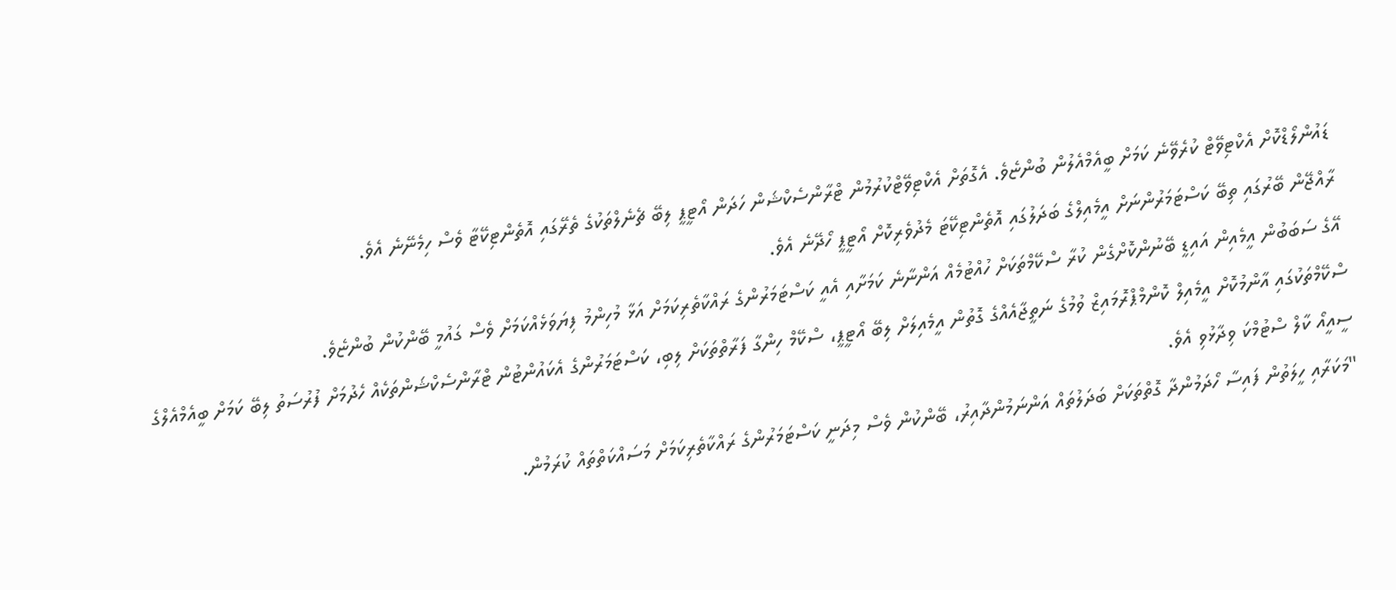ޑައުންލޯޑްކޮށް އެކްޓިވޭޓް ކުރެވޭނެ ކަމަށް ބީއެމްއެލުން ބުންޏެވެ. އެގޮތަށް އެކްޓިވޭޓްކުރުމުން ޓްރާންސެކްޝަން ހަދަން އޯޓީޕީ ލިބޭ ޗެނެލްތަކުގެ ތެރޭގައި އޮތެންޓިކޭޓާ ވެސް ހިމެނޭނެ އެވެ.
ރާއްޖޭން ބޭރުގައި ތިބޭ ކަސްޓަމަރުންނަށް އީމެއިލްގެ ބަދަލުގައި އޮތެންޓިކޭޓަ މެދުވެރިކޮށް އޯޓީޕީ ހޯދޭނެ އެވެ.
އޭގެ ސަބަބުން އީމެއިން އައިޑީ ބޭނުންކޮށްގެން ކުރާ ސްކޭމްތަކަށް ހުއްޓުމެއް އަންނާނެ ކަމަށާއި އެއީ ކަސްޓަމަރުންގެ ރައްކާތެރިކަމަށް އަޅާ މުހިންމު ފިޔަވަޅެއްކަމަށް ވެސް ގައުމީ ބޭންކުން ބުންޏެވެ.
ސްކޭމްތަކުގައި އާންމުކޮށް އީމެއިލް ކޮންމްޕްރޮމައިޒް ވުމުގެ ނަތީޖާއެއްގެ ގޮތުން އީމެއިލަށް ލިބޭ އޯޓީޕީ، ސްކޭމް ހިންގާ ފަރާތްތަކަށް ލިބި، ކަސްޓަމަރުންގެ އެކައުންޓުން ޓްރާންސެކްޝަންތަކެއް ހެދުމަށް ފުރުސަތު ލިބޭ ކަމަށް ބީއެމްއެލްގެ ސީއީއޯ ކާލް ސްޓުމްކަ ވިދާޅުވި އެވެ.
"މަކަރާއި ހީލަތުން ފައިސާ ހޯދަމުންދާ ގޮތްތަކަށް ބަދަލުތައް އަންނަމުންދާއިރު، ބޭންކުން ވެސް މިދަނީ ކަސްޓަމަރުންގެ ރައްކާތެރިކަމަށް މަސައްކަތްތައް ކުރަމުން.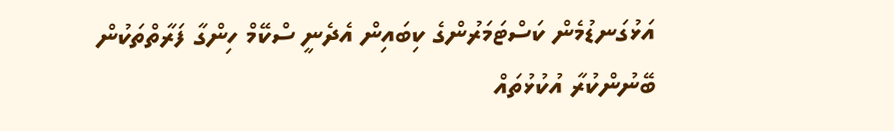އަޅުގަނޑުމެން ކަސްޓަމަރުންގެ ކިބައިން އެދެނީ ސްކޭމް ހިންގާ ފަރާތްތަކުން ބޭނުންކުރާ އުކުޅުތައް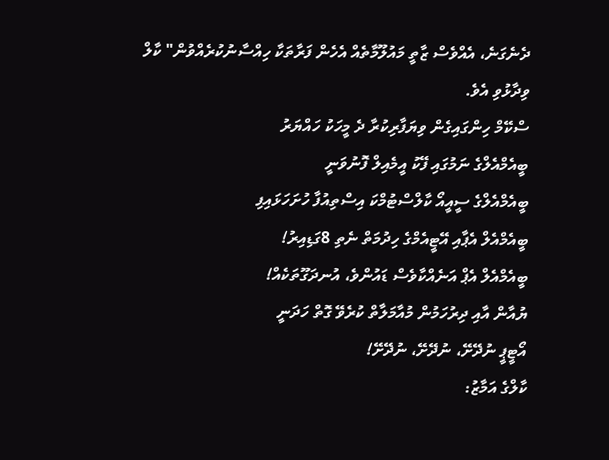ދެނެގަނެ، އެއްވެސް ޒާތީ މައުލޫމާތެއް އެހެން ފަރާތަކާ ހިއްސާނުކުރެއްވުން" ކާލް ވިދާޅުވި އެވެ.
ސްކޭމް ހިންގައިގެން ވިޔަފާރިކުރާ ދެ މީހަކު ހައްޔަރު
ބީއެމްއެލްގެ ނަމުގައި ފޭކު އީމެއިލް ފޮނުވަނީ
ބީއެމްއެލްގެ ސީއީއޯ ކާލްސްޓުމްކަ އިސްތިއުފާ ހުށަހަޅައިފި
ބީއެމްއެލް އެޕާއި އޭޓީއެމްގެ ހިދުމަތް ނެތި 8ގަޑިއިރު!
ބީއެމްއެލް އެޕް އަނެއްކާވެސް ޑައުންވެ، އުނދަގޫތަކެއް!
ޔުއާން އާއި ދިރުހަމުން މުއާމަލާތް ކުރެވޭ ގޮތް ހަދަނީ
އޯޓީޕީ ނުދޭށޭ، ނުދޭށޭ، ނުދޭށޭ!
ކާލްގެ އަމާޒު: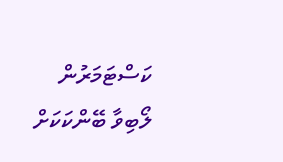ކަސްޓަމަރުން ލޯބިވާ ބޭންކަކަށް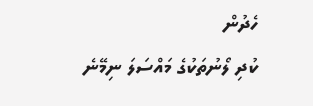ހެދުން
ކުދި ލޯނުތަކުގެ މައްސަލަ ނިމޭނެ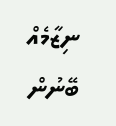ނިޒާމެއް ބޭނުން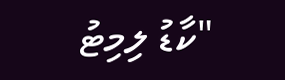"ކާޑު ލިމިޓު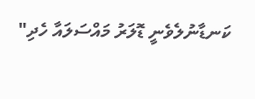ކަނޑާނުލެވެނީ ޑޮލަރު މައްސަލައާ ހެދި"